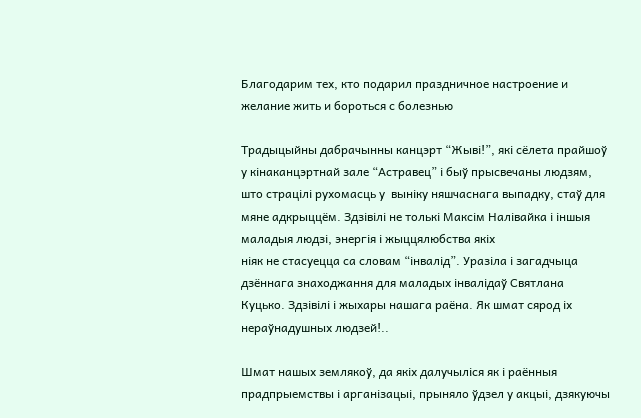Благодарим тех, кто подарил праздничное настроение и желание жить и бороться с болезнью

Традыцыйны дабрачынны канцэрт “Жыві!”, які сёлета прайшоў у кінаканцэртнай зале “Астравец” і быў прысвечаны людзям, што страцілі рухомасць у  выніку няшчаснага выпадку, стаў для мяне адкрыццём. Здзівілі не толькі Максім Налівайка і іншыя маладыя людзі, энергія і жыццялюбства якіх
ніяк не стасуецца са словам “інвалід”. Уразіла і загадчыца дзённага знаходжання для маладых інвалідаў Святлана Куцько. Здзівілі і жыхары нашага раёна. Як шмат сярод іх нераўнадушных людзей!..

Шмат нашых землякоў, да якіх далучыліся як і раённыя прадпрыемствы і арганізацыі, прыняло ўдзел у акцыі, дзякуючы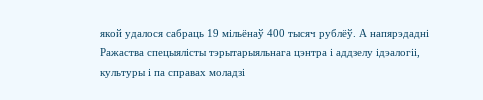якой удалося сабраць 19 мільёнаў 400 тысяч рублёў. А напярэдадні Ражаства спецыялісты тэрытарыяльнага цэнтра і аддзелу ідэалогіі, культуры і па справах моладзі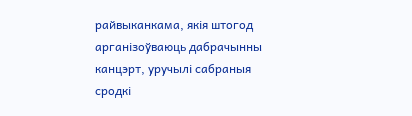райвыканкама, якія штогод арганізоўваюць дабрачынны канцэрт, уручылі сабраныя сродкі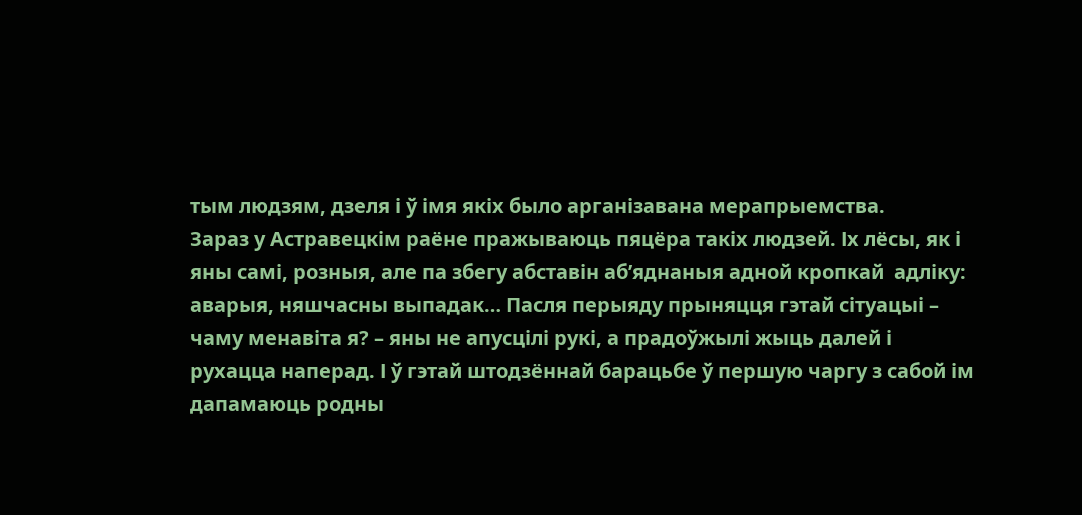тым людзям, дзеля і ў імя якіх было арганізавана мерапрыемства.
Зараз у Астравецкім раёне пражываюць пяцёра такіх людзей. Іх лёсы, як і яны самі, розныя, але па збегу абставін аб’яднаныя адной кропкай  адліку: аварыя, няшчасны выпадак… Пасля перыяду прыняцця гэтай сітуацыі – чаму менавіта я? – яны не апусцілі рукі, а прадоўжылі жыць далей і
рухацца наперад. І ў гэтай штодзённай барацьбе ў першую чаргу з сабой ім дапамаюць родны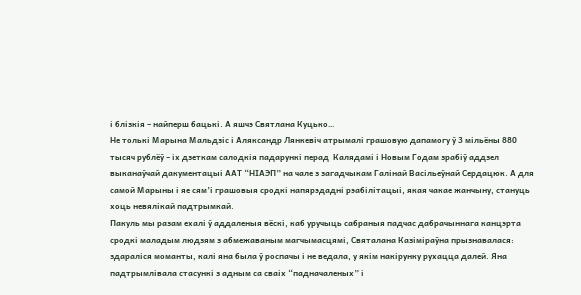і блізкія – найперш бацькі. А яшчэ Святлана Куцько…
Не толькі Марына Мальдзіс і Аляксандр Лянкевіч атрымалі грашовую дапамогу ў 3 мільёны 880 тысяч рублёў – іх дзеткам салодкія падарункі перад  Калядамі і Новым Годам зрабіў аддзел выканаўчай дакументацыі ААТ “НІАЭП” на чале з загадчыкам Галінай Васільеўнай Сердацюк. А для самой Марыны і яе сям’і грашовыя сродкі напярэдадні рэабілітацыі, якая чакае жанчыну, стануць хоць невялікай падтрымкай.
Пакуль мы разам ехалі ў аддаленыя вёскі, каб уручыць сабраныя падчас дабрачыннага канцэрта сродкі маладым людзям з абмежаваным магчымасцямі, Святалана Казіміраўна прызнавалася: здараліся моманты, калі яна была ў роспачы і не ведала, у якім накірунку рухацца далей. Яна падтрымлівала стасункі з адным са сваіх “падначаленых” і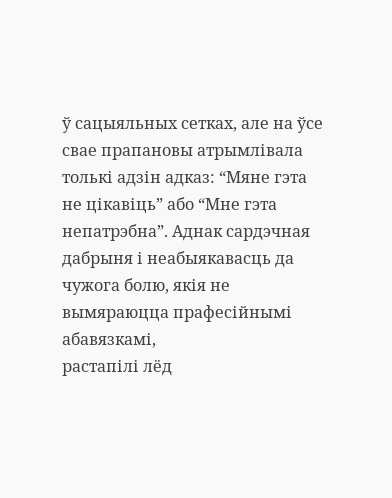ў сацыяльных сетках, але на ўсе свае прапановы атрымлівала толькі адзін адказ: “Мяне гэта не цікавіць” або “Мне гэта непатрэбна”. Аднак сардэчная дабрыня і неабыякавасць да чужога болю, якія не вымяраюцца прафесійнымі абавязкамі,
растапілі лёд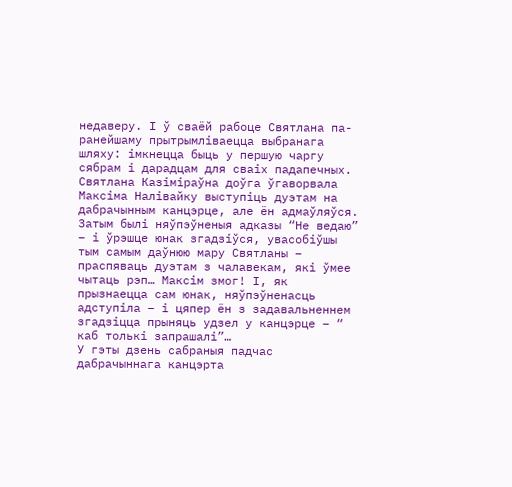недаверу. І ў сваёй рабоце Святлана па-ранейшаму прытрымліваецца выбранага шляху: імкнецца быць у першую чаргу сябрам і дарадцам для сваіх падапечных.
Святлана Казіміраўна доўга ўгаворвала Максіма Налівайку выступіць дуэтам на дабрачынным канцэрце, але ён адмаўляўся. Затым былі няўпэўненыя адказы “Не ведаю” – і ўрэшце юнак згадзіўся, увасобіўшы тым самым даўнюю мару Святланы – праспяваць дуэтам з чалавекам, які ўмее чытаць рэп… Максім змог! І, як прызнаецца сам юнак, няўпэўненасць адступіла – і цяпер ён з задавальненнем згадзіцца прыняць удзел у канцэрце – “ каб толькі запрашалі”…
У гэты дзень сабраныя падчас дабрачыннага канцэрта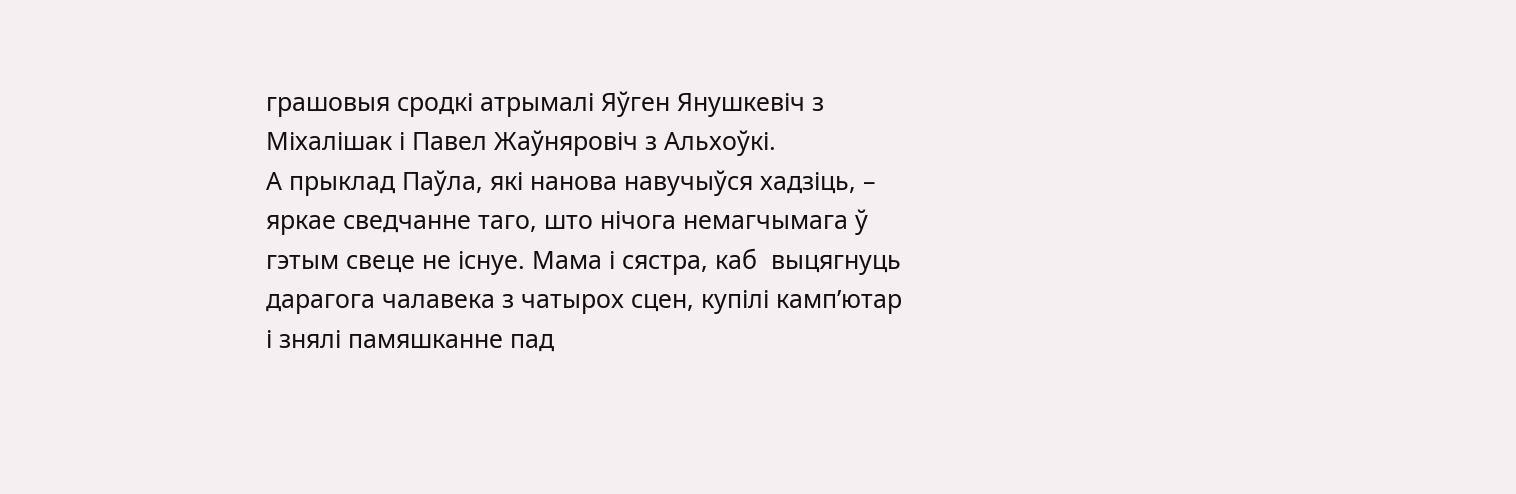грашовыя сродкі атрымалі Яўген Янушкевіч з Міхалішак і Павел Жаўняровіч з Альхоўкі.
А прыклад Паўла, які нанова навучыўся хадзіць, – яркае сведчанне таго, што нічога немагчымага ў гэтым свеце не існуе. Мама і сястра, каб  выцягнуць дарагога чалавека з чатырох сцен, купілі камп’ютар і знялі памяшканне пад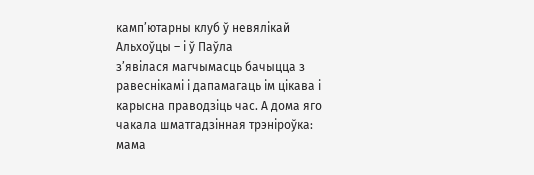камп’ютарны клуб ў невялікай Альхоўцы – і ў Паўла
з’явілася магчымасць бачыцца з равеснікамі і дапамагаць ім цікава і карысна праводзіць час. А дома яго чакала шматгадзінная трэніроўка: мама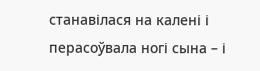станавілася на калені і перасоўвала ногі сына – і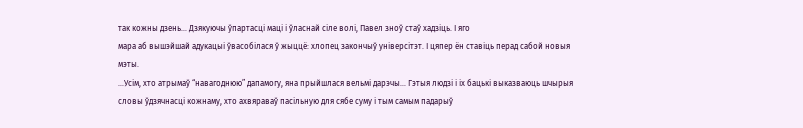так кожны дзень… Дзякуючы ўпартасці маці і ўласнай сіле волі, Павел зноў стаў хадзіць. І яго
мара аб вышэйшай адукацыі ўвасобілася ў жыццё: хлопец закончыў універсітэт. І цяпер ён ставіць перад сабой новыя мэты.
…Усім, хто атрымаў “навагоднюю” дапамогу, яна прыйшлася вельмі дарэчы… Гэтыя людзі і іх бацькі выказваюць шчырыя словы ўдзячнасці кожнаму, хто ахвяраваў пасільную для сябе суму і тым самым падарыў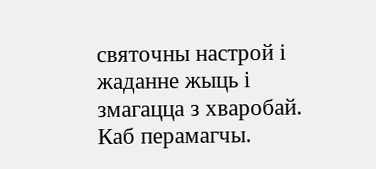святочны настрой і жаданне жыць і змагацца з хваробай. Каб перамагчы.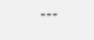---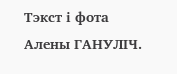Тэкст і фота Алены ГАНУЛІЧ.